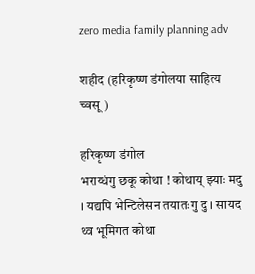zero media family planning adv

शहीद (हरिकृष्ण डंगोलया साहित्य च्वसू )

हरिकृष्ण डंगोल
भराय्धंगु छकू कोथा ! कोथाय् झ्याः मदु । यद्यपि भेन्टिलेसन तयातःगु दु । सायद थ्व भूमिगत कोथा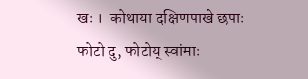खः ।  कोथाया दक्षिणपाखे छपाः फोटो दु, फोटोय् स्वांमाः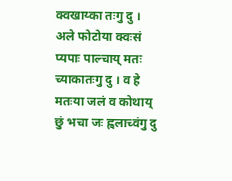क्वखाय्का तःगु दु । अले फोटोया क्वःसं प्यपाः पाल्चाय् मतः च्याकातःगु दु । व हे मतःया जलं व कोथाय् छुं भचा जः ह्वलाच्वंगु दु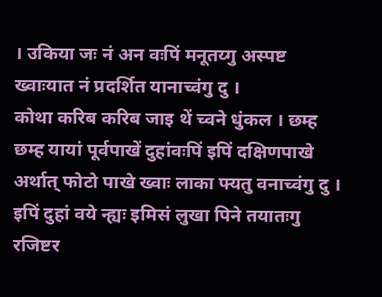। उकिया जः नं अन वःपिं मनूतय्गु अस्पष्ट ख्वाःयात नं प्रदर्शित यानाच्वंगु दु ।
कोथा करिब करिब जाइ थें च्वने धुंकल । छम्ह छम्ह यायां पूर्वपाखें दुहांवःपिं इपिं दक्षिणपाखे अर्थात् फोटो पाखे ख्वाः लाका फ्यतु वनाच्वंगु दु । इपिं दुहां वये न्ह्यः इमिसं लुखा पिने तयातःगु रजिष्टर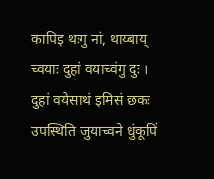कापिइ थःगु नां, थाय्बाय् च्वयाः दुहां वयाच्वंगु दुः । दुहां वयेसाथं इमिसं छकः उपस्थिति जुयाच्वने धुंकूपिं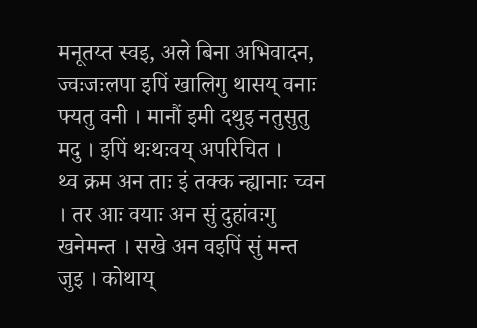मनूतय्त स्वइ, अले बिना अभिवादन, ज्वःजःलपा इपिं खालिगु थासय् वनाः फ्यतु वनी । मानौं इमी दथुइ नतुसुतु मदु । इपिं थःथःवय् अपरिचित ।
थ्व क्रम अन ताः इं तक्क न्ह्यानाः च्वन । तर आः वयाः अन सुं दुहांवःगु खनेमन्त । सखे अन वइपिं सुं मन्त जुइ । कोथाय्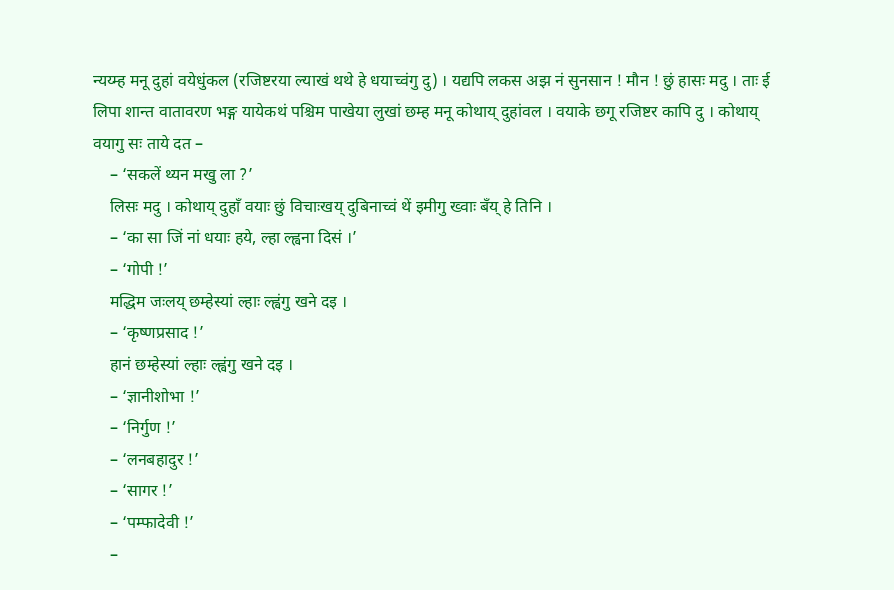न्यय्म्ह मनू दुहां वयेधुंकल (रजिष्टरया ल्याखं थथे हे धयाच्वंगु दु) । यद्यपि लकस अझ नं सुनसान ! मौन ! छुं हासः मदु । ताः ई लिपा शान्त वातावरण भङ्ग यायेकथं पश्चिम पाखेया लुखां छम्ह मनू कोथाय् दुहांवल । वयाके छगू रजिष्टर कापि दु । कोथाय् वयागु सः ताये दत –
    – ‘सकलें थ्यन मखु ला ?’
    लिसः मदु । कोथाय् दुहाँ वयाः छुं विचाःखय् दुबिनाच्वं थें इमीगु ख्वाः बँय् हे तिनि ।
    – ‘का सा जिं नां धयाः हये, ल्हा ल्ह्वना दिसं ।’
    – ‘गोपी !’
    मद्धिम जःलय् छम्हेस्यां ल्हाः ल्ह्वंगु खने दइ ।
    – ‘कृष्णप्रसाद !’
    हानं छम्हेस्यां ल्हाः ल्ह्वंगु खने दइ ।
    – ‘ज्ञानीशोभा !’
    – ‘निर्गुण !’
    – ‘लनबहादुर !’
    – ‘सागर !’
    – ‘पम्फादेवी !’
    –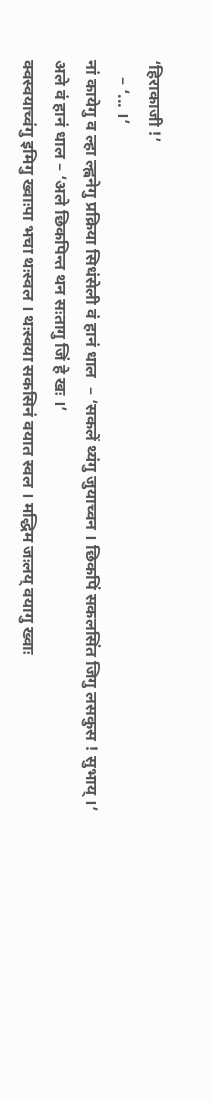‘हिराकाजी !’
    – ‘... ।’
नां कायेगु व ल्हा ल्ह्वनेगु प्रक्रिया सिधंसेली वं हानं धाल  – ‘सकलें थ्यंगु जुयाच्वन । छिकपिं सकलसिंत जिगु लसकुस ! सुभाय् ।’ अले वं हानं धाल – ‘अले छिकपिन्त थन सःतागु जिं हे खः ।’
क्वस्वयाच्वंगु इमिगु ख्वाःपा भचा थःस्वल । थःस्वया सकसिनं वयात स्वल । मद्धिम जःलय् वयागु ख्वाः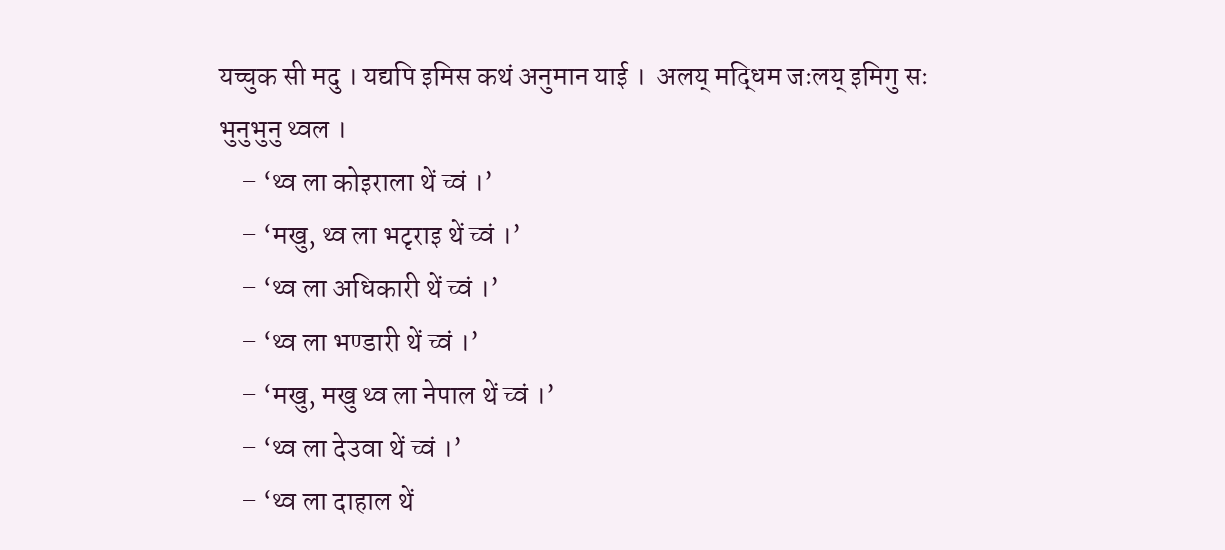यच्चुक सी मदु । यद्यपि इमिस कथं अनुमान याई ।  अलय् मद्धिम जःलय् इमिगु सः भुनुभुनु थ्वल ।
    – ‘थ्व ला कोइराला थें च्वं ।’
    – ‘मखु, थ्व ला भटृराइ थें च्वं ।’
    – ‘थ्व ला अधिकारी थें च्वं ।’
    – ‘थ्व ला भण्डारी थें च्वं ।’
    – ‘मखु, मखु थ्व ला नेपाल थें च्वं ।’
    – ‘थ्व ला देउवा थें च्वं ।’
    – ‘थ्व ला दाहाल थें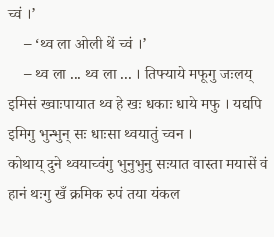च्वं ।’
    – ‘थ्व ला ओली थें च्वं ।’
    – थ्व ला ... थ्व ला ... । तिफ्याये मफूगु जःलय् इमिसं ख्वाःपायात थ्व हे खः धकाः धाये मफु । यद्यपि इमिगु भुन्भुन् सः धाःसा थ्वयातुं च्वन ।
कोथाय् दुने थ्वयाच्वंगु भुनुभुनु सःयात वास्ता मयासें वं हानं थःगु खँ क्रमिक रुपं तया यंकल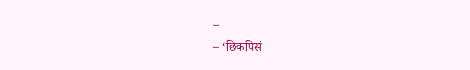–
– ‘छिकपिसं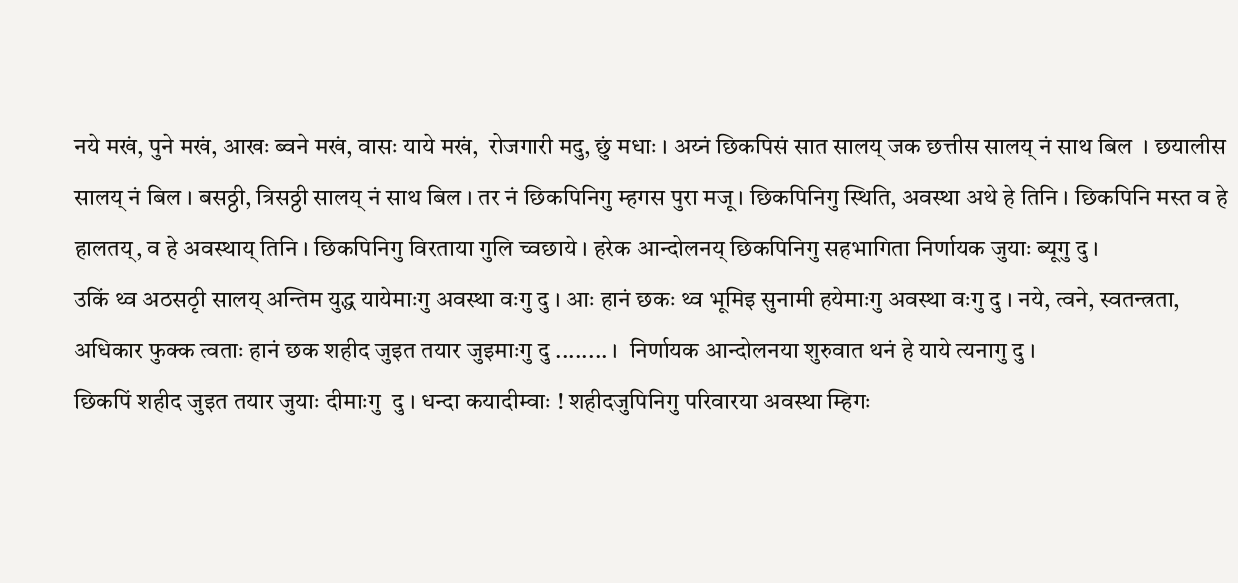नये मखं, पुने मखं, आखः ब्वने मखं, वासः याये मखं,  रोजगारी मदु, छुं मधाः । अय्नं छिकपिसं सात सालय् जक छत्तीस सालय् नं साथ बिल  । छयालीस सालय् नं बिल । बसठ्ठी, त्रिसठ्ठी सालय् नं साथ बिल । तर नं छिकपिनिगु म्हगस पुरा मजू । छिकपिनिगु स्थिति, अवस्था अथे हे तिनि । छिकपिनि मस्त व हे हालतय्, व हे अवस्थाय् तिनि । छिकपिनिगु विरताया गुलि च्वछाये । हरेक आन्दोलनय् छिकपिनिगु सहभागिता निर्णायक जुयाः ब्यूगु दु ।
उकिं थ्व अठसठृी सालय् अन्तिम युद्ध यायेमाःगु अवस्था वःगु दु । आः हानं छकः थ्व भूमिइ सुनामी हयेमाःगु अवस्था वःगु दु । नये, त्वने, स्वतन्त्रता, अधिकार फुक्क त्वताः हानं छक शहीद जुइत तयार जुइमाःगु दु ........ ।  निर्णायक आन्दोलनया शुरुवात थनं हे याये त्यनागु दु ।
छिकपिं शहीद जुइत तयार जुयाः दीमाःगु  दु । धन्दा कयादीम्वाः ! शहीदजुपिनिगु परिवारया अवस्था म्हिगः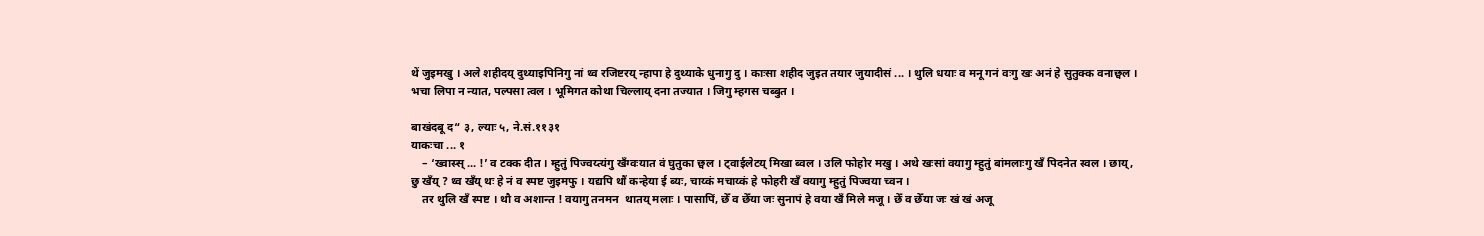थें जुइमखु । अले शहीदय् दुथ्याइपिनिगु नां थ्व रजिष्टरय् न्हापा हे दुथ्याके धुनागु दु । काःसा शहीद जुइत तयार जुयादीसं ... । थुलि धयाः व मनू गनं वःगु खः अनं हे सुतुक्क वनाछ्वल ।
भचा लिपा न न्यात, पल्पसा त्वल । भूमिगत कोथा चिल्लाय् दना तज्यात । जिगु म्हगस चब्बुत ।

बाखंदबू द“ ३, ल्याः ५, ने.सं.११३१
याकःचा ... १
    – ‘ख्वास्स् ... !’ व टक्क दीत । म्हुतुं पिज्वय्त्यंगु खँग्वःयात वं घुतुका छ्वल । ट्वाईलेटय् मिखा ब्वल । उलि फोहोर मखु । अथे खःसां वयागु म्हुतुं बांमलाःगु खँ पिदनेत स्वल । छाय्, छु खँय् ? थ्व खँय् थः हे नं व स्पष्ट जुइमफु । यद्यपि थौं कन्हेया ई ब्यः, चाय्कं मचाय्कं हे फोहरी खँ वयागु म्हुतुं पिज्वया च्वन ।
    तर थुलि खँ स्पष्ट । थौ व अशान्त ! वयागु तनमन  थातय् मलाः । पासापिं, छेँ व छेँया जः सुनापं हे वया खँ मिले मजू । छेँ व छेँया जः खं खं अजू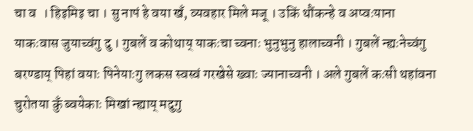चा व  । हिइमिइ चा । सु नापं हे वया खँ, व्यवहार मिले मजू । उकिं थौंकन्हे व अप्वःयाना याकःवास जुयाच्वंगु दु । गुबलें व कोथाय् याकःचा च्वनाः भुनुभुनु हालाच्वनी । गुबलें न्ह्यःनेच्वंगु बरण्डाय् पिहां वयाः पिनेयाःगु लकस स्वस्वं गरखेसे ख्वाः ज्यानाच्वनी । अले गुबलें कःसी थहांवना चुरोतया कुँ ब्वयेकाः मिखां न्ह्याय् मदुगु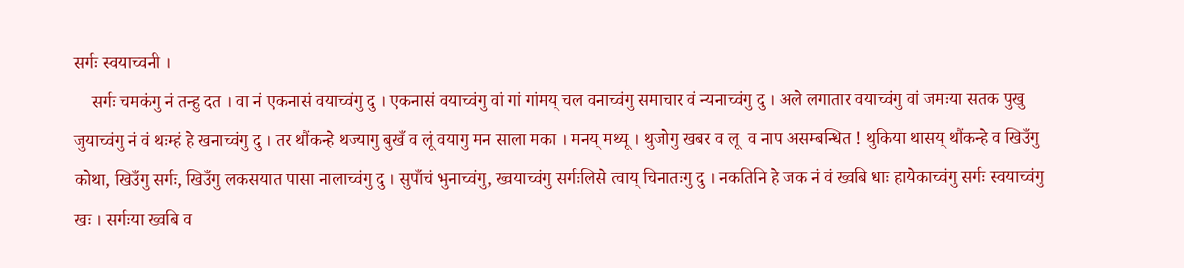सर्गः स्वयाच्वनी ।
    सर्गः चमकंगु नं तन्हु दत । वा नं एकनासं वयाच्वंगु दु । एकनासं वयाच्वंगु वां गां गांमय् चल वनाच्वंगु समाचार वं न्यनाच्वंगु दु । अले लगातार वयाच्वंगु वां जमःया सतक पुखु जुयाच्वंगु नं वं थःम्हं हे खनाच्वंगु दु । तर थौंकन्हे थज्यागु बुखँ व लूं वयागु मन साला मका । मनय् मथ्यू । थुजोगु खबर व लू  व नाप असम्बन्धित ! थुकिया थासय् थौंकन्हे व खिउँगु कोथा, खिउँगु सर्गः, खिउँगु लकसयात पासा नालाच्वंगु दु । सुपाँचं भुनाच्वंगु, ख्वयाच्वंगु सर्गःलिसे त्वाय् चिनातःगु दु । नकतिनि हे जक नं वं ख्वबि धाः हायेकाच्वंगु सर्गः स्वयाच्वंगु खः । सर्गःया ख्वबि व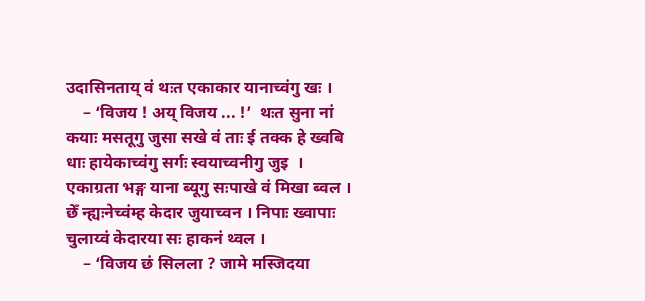उदासिनताय् वं थःत एकाकार यानाच्वंगु खः ।
    – ‘विजय ! अय् विजय ... !’  थःत सुना नां कयाः मसतूगु जुसा सखे वं ताः ई तक्क हे ख्वबि धाः हायेकाच्वंगु सर्गः स्वयाच्वनीगु जुइ  । एकाग्रता भङ्ग याना ब्यूगु सःपाखे वं मिखा ब्वल । छेँ न्ह्यःनेच्वंम्ह केदार जुयाच्वन । निपाः ख्वापाः चुलाय्वं केदारया सः हाकनं थ्वल ।
    – ‘विजय छं सिलला ? जामे मस्जिदया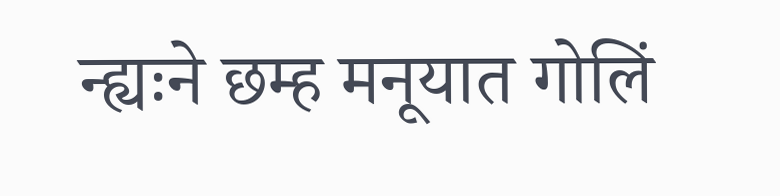न्ह्यःने छम्ह मनूयात गोलिं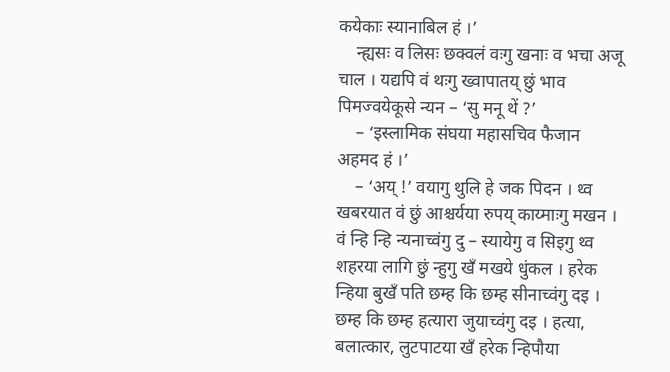कयेकाः स्यानाबिल हं ।’
    न्ह्यसः व लिसः छक्वलं वःगु खनाः व भचा अजू चाल । यद्यपि वं थःगु ख्वापातय् छुं भाव पिमज्वयेकूसे न्यन – ‘सु मनू थें ?’
    – ‘इस्लामिक संघया महासचिव फैजान अहमद हं ।’
    – ‘अय् !’ वयागु थुलि हे जक पिदन । थ्व खबरयात वं छुं आश्चर्यया रुपय् काय्माःगु मखन । वं न्हि न्हि न्यनाच्वंगु दु – स्यायेगु व सिइगु थ्व शहरया लागि छुं न्हुगु खँ मखये धुंकल । हरेक न्हिया बुखँ पति छम्ह कि छम्ह सीनाच्वंगु दइ । छम्ह कि छम्ह हत्यारा जुयाच्वंगु दइ । हत्या, बलात्कार, लुटपाटया खँ हरेक न्हिपौया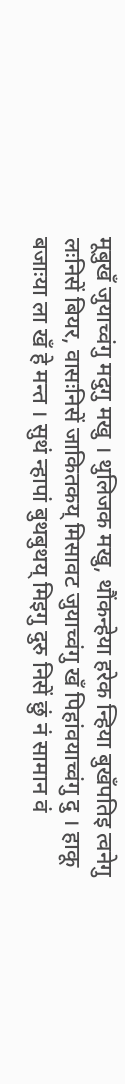मूबुखँ जुयाच्वंगु मदुगु मखु । थुलिजक मखु, थौंकन्हेया हरेक न्हिया बुखँपतिइ त्वनेगु लःनिसें बियर, वासःनिसें जाकितकय् मिसावट जुयाच्वंगु खँ पिहांवयाच्वंगु दु । हाकू बजाःया ला खँ हे मन्त । सुथं न्हापां बुथबुथय् मिइगु दुरु निसें छुं नं सामान वं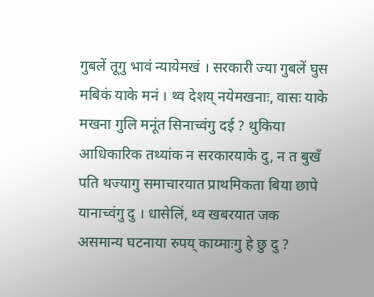गुबलें तूगु भावं न्यायेमखं । सरकारी ज्या गुबलें घुस मबिकं याके मनं । थ्व देशय् नयेमखनाः, वासः याके मखना गुलि मनूंत सिनाच्वंगु दई ? थुकिया आधिकारिक तथ्यांक न सरकारयाके दु, न त बुखँ पति थज्यागु समाचारयात प्राथमिकता बिया छापे यानाच्वंगु दु । धासेलिं, थ्व खबरयात जक असमान्य घटनाया रुपय् काय्माःगु हे छु दु ?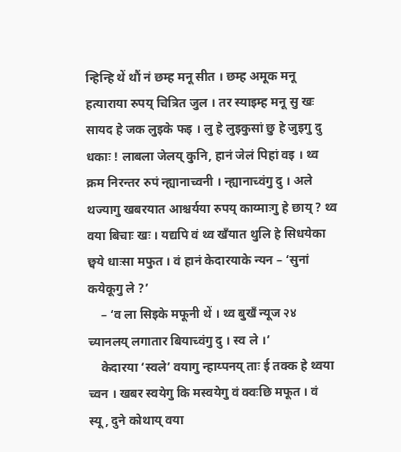न्हिन्हि थें थौं नं छम्ह मनू सीत । छम्ह अमूक मनू हत्याराया रुपय् चित्रित जुल । तर स्याइम्ह मनू सु खः सायद हे जक लुइके फइ । लु हे लुइकुसां छु हे जुइगु दु धकाः ! लाबला जेलय् कुनि, हानं जेलं पिहां वइ । थ्व क्रम निरन्तर रुपं न्ह्यानाच्वनी । न्ह्यानाच्वंगु दु । अले थज्यागु खबरयात आश्चर्यया रुपय् काय्माःगु हे छाय् ? थ्व वया बिचाः खः । यद्यपि वं थ्व खँयात थुलि हे सिधयेका छ्वये धाःसा मफुत । वं हानं केदारयाके न्यन – ‘सुनां कयेकूगु ले ?’
    – ‘व ला सिइके मफूनी थें । थ्व बुखँ न्यूज २४ च्यानलय् लगातार बियाच्वंगु दु । स्व ले ।’
    केदारया ‘स्वले’ वयागु न्हाय्पनय् ताः ई तक्क हे थ्वया च्वन । खबर स्वयेगु कि मस्वयेगु वं क्वःछि मफूत । वं स्यू, दुने कोथाय् वया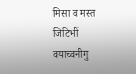मिसा व मस्त जिटिभीं वयाच्वनीगु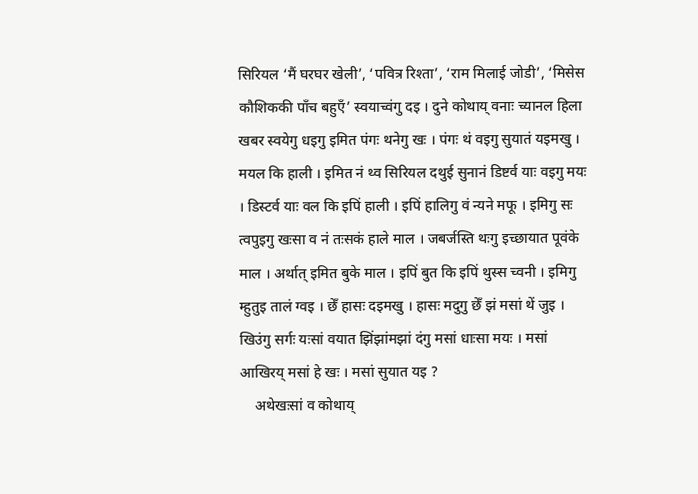सिरियल ‘मैं घरघर खेली’, ‘पवित्र रिश्ता’, ‘राम मिलाई जोडी’, ‘मिसेस कौशिककी पाँच बहुएँ’ स्वयाच्वंगु दइ । दुने कोथाय् वनाः च्यानल हिला खबर स्वयेगु धइगु इमित पंगः थनेगु खः । पंगः थं वइगु सुयातं यइमखु । मयल कि हाली । इमित नं थ्व सिरियल दथुई सुनानं डिष्टर्व याः वइगु मयः । डिस्टर्व याः वल कि इपिं हाली । इपिं हालिगु वं न्यने मफू । इमिगु सः त्वपुइगु खःसा व नं तःसकं हाले माल । जबर्जस्ति थःगु इच्छायात पूवंके माल । अर्थात् इमित बुके माल । इपिं बुत कि इपिं थुस्स च्वनी । इमिगु म्हुतुइ तालं ग्वइ । छेँ हासः दइमखु । हासः मदुगु छेँ झं मसां थें जुइ । खिउंगु सर्गः यःसां वयात झिंझांमझां दंगु मसां धाःसा मयः । मसां आखिरय् मसां हे खः । मसां सुयात यइ ?
    अथेखःसां व कोथाय्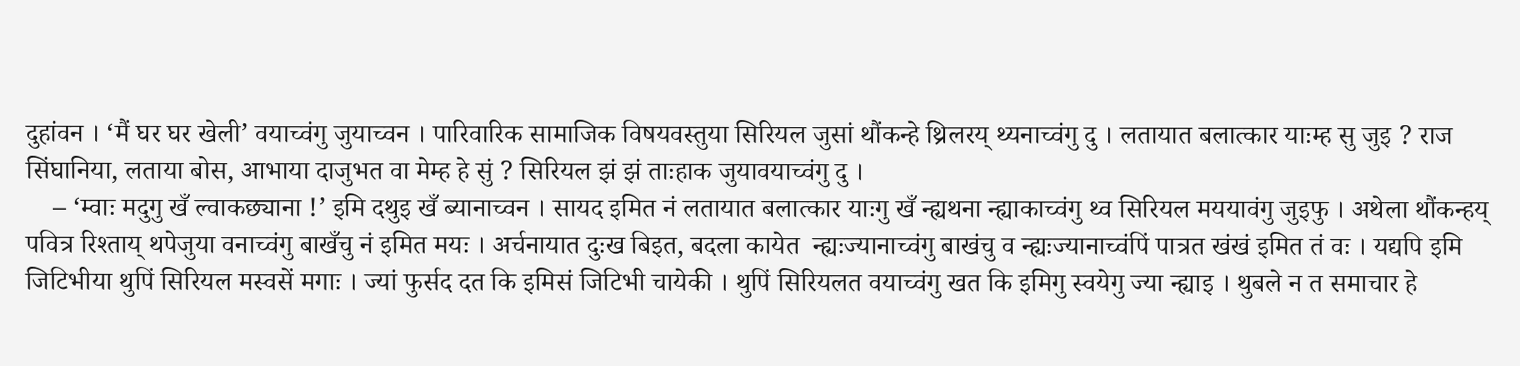दुहांवन । ‘मैं घर घर खेली’ वयाच्वंगु जुयाच्वन । पारिवारिक सामाजिक विषयवस्तुया सिरियल जुसां थौंकन्हे थ्रिलरय् थ्यनाच्वंगु दु । लतायात बलात्कार याःम्ह सु जुइ ? राज सिंघानिया, लताया बोस, आभाया दाजुभत वा मेम्ह हे सुं ? सिरियल झं झं ताःहाक जुयावयाच्वंगु दु ।
    – ‘म्वाः मदुगु खँ ल्वाकछ्याना !’ इमि दथुइ खँ ब्यानाच्वन । सायद इमित नं लतायात बलात्कार याःगु खँ न्ह्यथना न्ह्याकाच्वंगु थ्व सिरियल मययावंगु जुइफु । अथेला थौंकन्हय् पवित्र रिश्ताय् थपेजुया वनाच्वंगु बाखँचु नं इमित मयः । अर्चनायात दुःख बिइत, बदला कायेत  न्ह्यःज्यानाच्वंगु बाखंचु व न्ह्यःज्यानाच्वंपिं पात्रत खंखं इमित तं वः । यद्यपि इमि जिटिभीया थुपिं सिरियल मस्वसें मगाः । ज्यां फुर्सद दत कि इमिसं जिटिभी चायेकी । थुपिं सिरियलत वयाच्वंगु खत कि इमिगु स्वयेगु ज्या न्ह्याइ । थुबले न त समाचार हे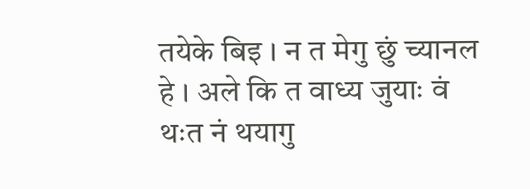तयेके बिइ । न त मेगु छुं च्यानल हे । अले कि त वाध्य जुयाः वं थःत नं थयागु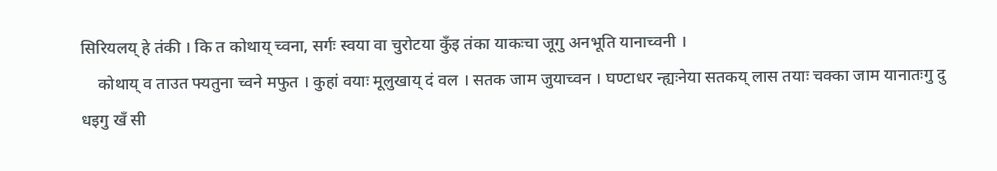सिरियलय् हे तंकी । कि त कोथाय् च्वना, सर्गः स्वया वा चुरोटया कुँइ तंका याकःचा जूगु अनभूति यानाच्वनी ।
    कोथाय् व ताउत फ्यतुना च्वने मफुत । कुहां वयाः मूलुखाय् दं वल । सतक जाम जुयाच्वन । घण्टाधर न्ह्यःनेया सतकय् लास तयाः चक्का जाम यानातःगु दु धइगु खँ सी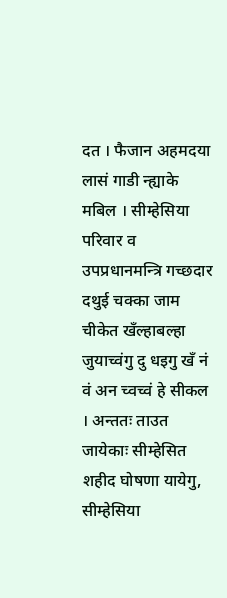दत । फैजान अहमदया लासं गाडी न्ह्याके मबिल । सीम्हेसिया परिवार व उपप्रधानमन्त्रि गच्छदार दथुई चक्का जाम चीकेत खँल्हाबल्हा जुयाच्वंगु दु धइगु खँ नं वं अन च्वच्वं हे सीकल । अन्ततः ताउत जायेकाः सीम्हेसित शहीद घोषणा यायेगु, सीम्हेसिया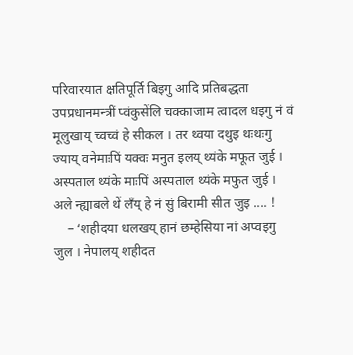परिवारयात क्षतिपूर्ति बिइगु आदि प्रतिबद्धता उपप्रधानमन्त्रीं प्वंकुसेंलि चक्काजाम त्वादल धइगु नं वं मूलुखाय् च्वच्वं हे सीकल । तर थ्वया दथुइ थःथःगु ज्याय् वनेमाःपिं यक्वः मनुत इलय् थ्यंके मफूत जुई । अस्पताल थ्यंके माःपिं अस्पताल थ्यंके मफुत जुई । अले न्ह्याबले थें लँय् हे नं सुं बिरामी सीत जुइ .... !
    – ‘शहीदया धलखय् हानं छम्हेसिया नां अप्वइगु जुल । नेपालय् शहीदत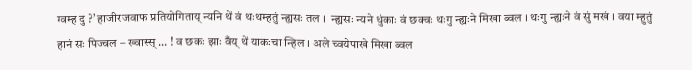ग्वम्ह दु ?’ हाजीरजवाफ प्रतियोगिताय् न्यनि थें वं थःथम्हतुं न्ह्यसः तल ।  न्ह्यसः न्यने धुंकाः वं छक्वः थःगु न्ह्यःने मिखा ब्वल । थःगु न्ह्यःने वं सुं मखं । वया म्हुतुं हानं सः पिज्वल – ख्वास्स् ... ! व छकः झाः वँय् थें याकःचा न्हिल । अले च्वयेपाखे मिखा ब्वल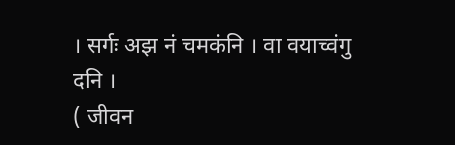। सर्गः अझ नं चमकंनि । वा वयाच्वंगु दनि ।
( जीवन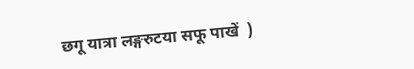छगू यात्रा लङ्गरुटया सफू पाखें  )